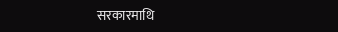सरकारमाथि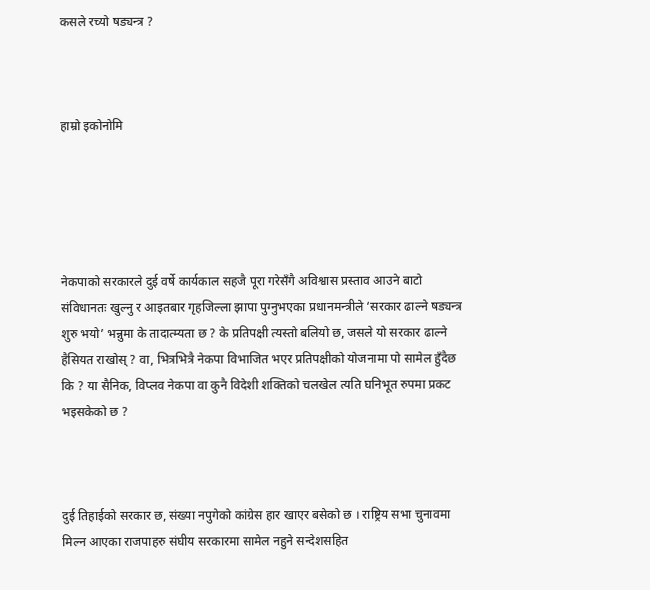कसले रच्यो षड्यन्त्र ?



हाम्रो इकोनोमि





नेकपाको सरकारले दुई वर्षे कार्यकाल सहजै पूरा गरेसँगै अविश्वास प्रस्ताव आउने बाटो संविधानतः खुल्नु र आइतबार गृहजिल्ला झापा पुग्नुभएका प्रधानमन्त्रीले ‘सरकार ढाल्ने षड्यन्त्र शुरु भयो’ भन्नुमा के तादात्म्यता छ ? के प्रतिपक्षी त्यस्तो बलियो छ, जसले यो सरकार ढाल्ने हैसियत राखोस् ? वा, भित्रभित्रै नेकपा विभाजित भएर प्रतिपक्षीको योजनामा पो सामेल हुँदैछ कि ? या सैनिक, विप्लव नेकपा वा कुनै विदेशी शक्तिको चलखेल त्यति घनिभूत रुपमा प्रकट भइसकेको छ ?



दुई तिहाईको सरकार छ, संख्या नपुगेको कांग्रेस हार खाएर बसेको छ । राष्ट्रिय सभा चुनावमा मिल्न आएका राजपाहरु संघीय सरकारमा सामेल नहुने सन्देशसहित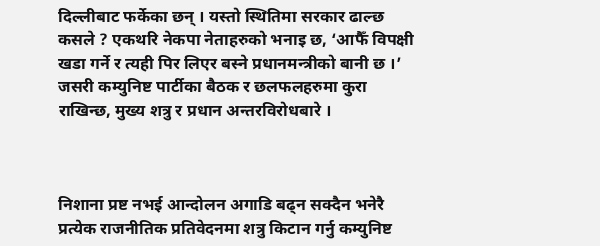दिल्लीबाट फर्केका छन् । यस्तो स्थितिमा सरकार ढाल्छ कसले ? एकथरि नेकपा नेताहरुको भनाइ छ, ‘आफैँ विपक्षी खडा गर्ने र त्यही पिर लिएर बस्ने प्रधानमन्त्रीको बानी छ ।’ जसरी कम्युनिष्ट पार्टीका बैठक र छलफलहरुमा कुरा राखिन्छ, मुख्य शत्रु र प्रधान अन्तरविरोधबारे ।



निशाना प्रष्ट नभई आन्दोलन अगाडि बढ्न सक्दैन भनेरै प्रत्येक राजनीतिक प्रतिवेदनमा शत्रु किटान गर्नु कम्युनिष्ट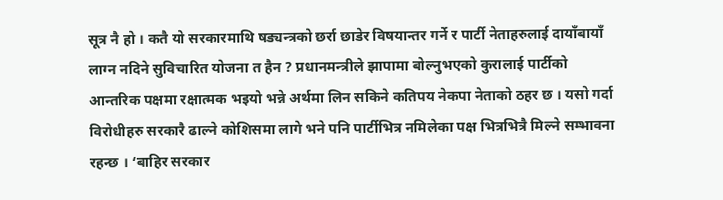सूत्र नै हो । कतै यो सरकारमाथि षड्यन्त्रको छर्रा छाडेर विषयान्तर गर्ने र पार्टी नेताहरुलाई दायाँबायाँ लाग्न नदिने सुविचारित योजना त हैन ? प्रधानमन्त्रीले झापामा बोल्नुभएको कुरालाई पार्टीको आन्तरिक पक्षमा रक्षात्मक भइयो भन्ने अर्थमा लिन सकिने कतिपय नेकपा नेताको ठहर छ । यसो गर्दा विरोधीहरु सरकारै ढाल्ने कोशिसमा लागे भने पनि पार्टीभित्र नमिलेका पक्ष भित्रभित्रै मिल्ने सम्भावना रहन्छ । ‘बाहिर सरकार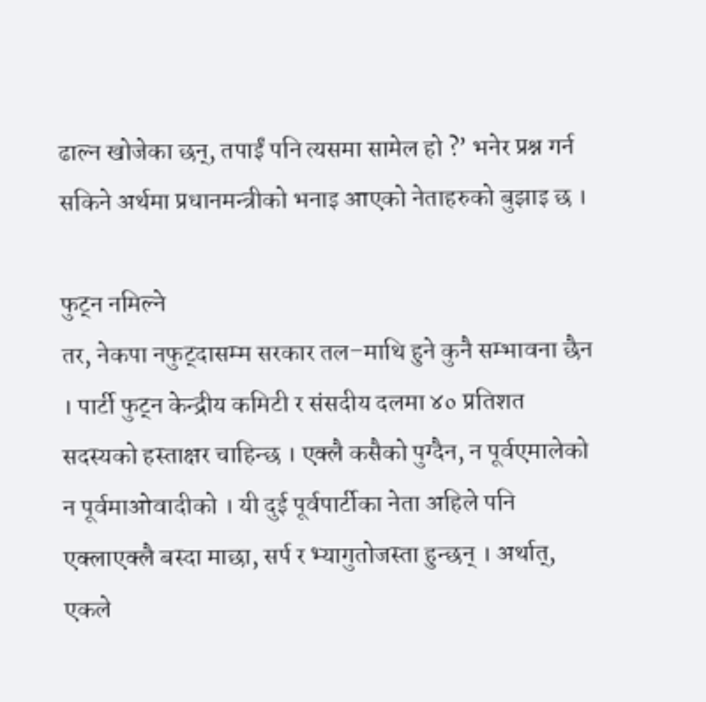ढाल्न खोजेका छन्, तपाईं पनि त्यसमा सामेल हो ?’ भनेर प्रश्न गर्न सकिने अर्थमा प्रधानमन्त्रीको भनाइ आएको नेताहरुको बुझाइ छ ।

फुट्न नमिल्ने
तर, नेकपा नफुट्दासम्म सरकार तल–माथि हुने कुनै सम्भावना छैन । पार्टी फुट्न केन्द्रीय कमिटी र संसदीय दलमा ४० प्रतिशत सदस्यको हस्ताक्षर चाहिन्छ । एक्लै कसैको पुग्दैन, न पूर्वएमालेको न पूर्वमाओवादीको । यी दुई पूर्वपार्टीका नेता अहिले पनि एक्लाएक्लै बस्दा माछा, सर्प र भ्यागुतोजस्ता हुन्छन् । अर्थात्, एकले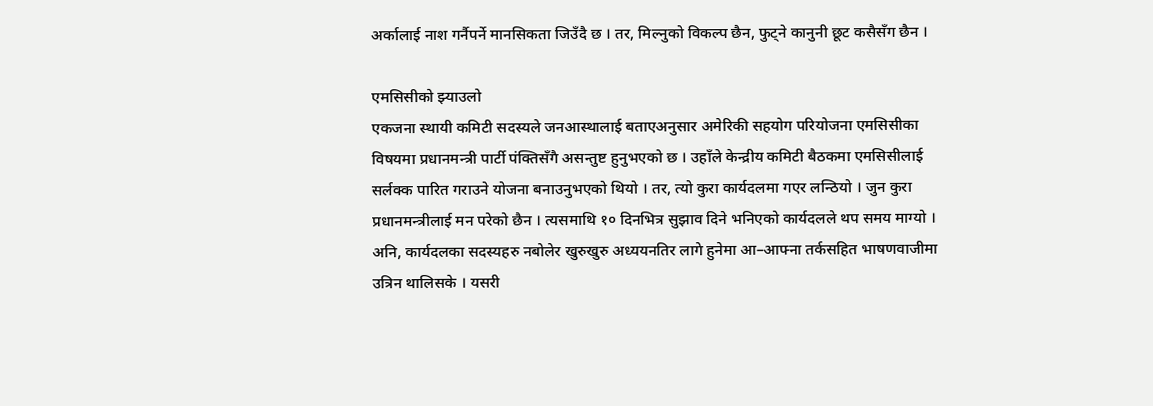अर्कालाई नाश गर्नैपर्ने मानसिकता जिउँदै छ । तर, मिल्नुको विकल्प छैन, फुट्ने कानुनी छूट कसैसँग छैन ।

एमसिसीको झ्याउलो
एकजना स्थायी कमिटी सदस्यले जनआस्थालाई बताएअनुसार अमेरिकी सहयोग परियोजना एमसिसीका विषयमा प्रधानमन्त्री पार्टी पंक्तिसँगै असन्तुष्ट हुनुभएको छ । उहाँले केन्द्रीय कमिटी बैठकमा एमसिसीलाई सर्लक्क पारित गराउने योजना बनाउनुभएको थियो । तर, त्यो कुरा कार्यदलमा गएर लन्ठियो । जुन कुरा प्रधानमन्त्रीलाई मन परेको छैन । त्यसमाथि १० दिनभित्र सुझाव दिने भनिएको कार्यदलले थप समय माग्यो । अनि, कार्यदलका सदस्यहरु नबोलेर खुरुखुरु अध्ययनतिर लागे हुनेमा आ–आफ्ना तर्कसहित भाषणवाजीमा उत्रिन थालिसके । यसरी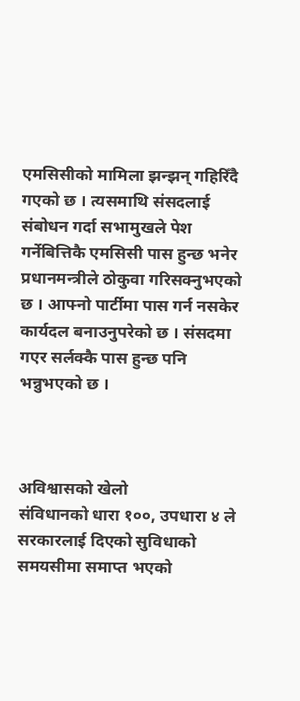एमसिसीको मामिला झन्झन् गहिरिँदै गएको छ । त्यसमाथि संसदलाई संबोधन गर्दा सभामुखले पेश गर्नेबित्तिकै एमसिसी पास हुन्छ भनेर प्रधानमन्त्रीले ठोकुवा गरिसक्नुभएको छ । आफ्नो पार्टीमा पास गर्न नसकेर कार्यदल बनाउनुपरेको छ । संसदमा गएर सर्लक्कै पास हुन्छ पनि भन्नुभएको छ ।



अविश्वासको खेलो
संविधानको धारा १००, उपधारा ४ ले सरकारलाई दिएको सुविधाको समयसीमा समाप्त भएको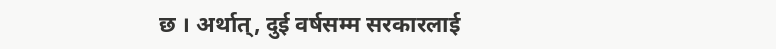छ । अर्थात्, दुई वर्षसम्म सरकारलाई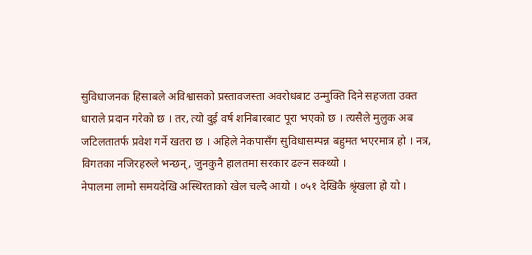सुविधाजनक हिसाबले अविश्वासको प्रस्तावजस्ता अवरोधबाट उन्मुक्ति दिने सहजता उक्त धाराले प्रदान गरेको छ । तर, त्यो दुई वर्ष शनिबारबाट पूरा भएको छ । त्यसैले मुलुक अब जटिलतातर्फ प्रवेश गर्ने खतरा छ । अहिले नेकपासँग सुविधासम्पन्न बहुमत भएरमात्र हो । नत्र, विगतका नजिरहरुले भन्छन्, जुनकुनै हालतमा सरकार ढल्न सक्थ्यो ।
नेपालमा लामो समयदेखि अस्थिरताको खेल चल्दै आयो । ०५१ देखिकै श्रृंखला हो यो ।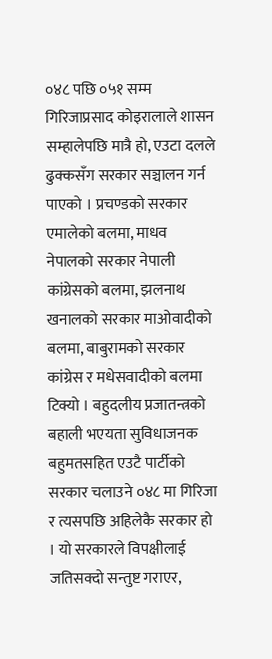०४८ पछि ०५१ सम्म गिरिजाप्रसाद कोइरालाले शासन सम्हालेपछि मात्रै हो, एउटा दलले ढुक्कसँग सरकार सञ्चालन गर्न पाएको । प्रचण्डको सरकार एमालेको बलमा, माधव नेपालको सरकार नेपाली कांग्रेसको बलमा, झलनाथ खनालको सरकार माओवादीको बलमा, बाबुरामको सरकार कांग्रेस र मधेसवादीको बलमा टिक्यो । बहुदलीय प्रजातन्त्रको बहाली भएयता सुविधाजनक बहुमतसहित एउटै पार्टीको सरकार चलाउने ०४८ मा गिरिजा र त्यसपछि अहिलेकै सरकार हो । यो सरकारले विपक्षीलाई जतिसक्दो सन्तुष्ट गराएर,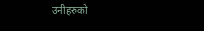उनीहरुको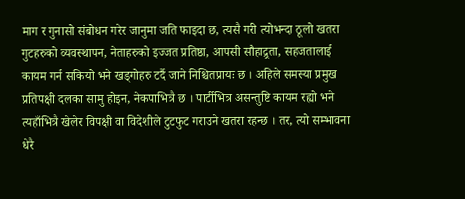माग र गुनासो संबोधन गरेर जानुमा जति फाइदा छ, त्यसै गरी त्योभन्दा ठूलो खतरा गुटहरुको व्यवस्थापन, नेताहरुको इज्जत प्रतिष्ठा, आपसी सौहाद्र्रता, सहजतालाई कायम गर्न सकियो भने खड्गोहरु टर्दै जाने निश्चितप्रायः छ । अहिले समस्या प्रमुख प्रतिपक्षी दलका सामु होइन, नेकपाभित्रै छ । पार्टीभित्र असन्तुष्टि कायम रह्यो भने त्यहाँभित्रै खेलेर विपक्षी वा विदेशीले टुटफुट गराउने खतरा रहन्छ । तर, त्यो सम्भावना धेरै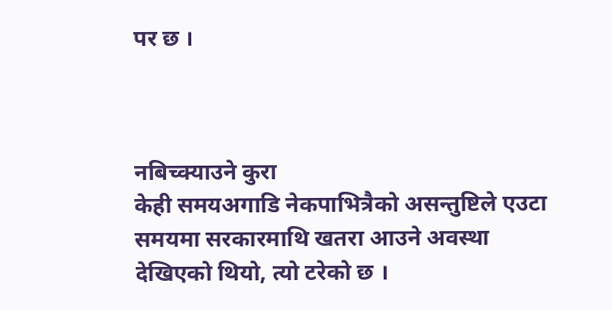पर छ ।



नबिच्क्याउने कुरा
केही समयअगाडि नेकपाभित्रैको असन्तुष्टिले एउटा समयमा सरकारमाथि खतरा आउने अवस्था देखिएको थियो, त्यो टरेको छ ।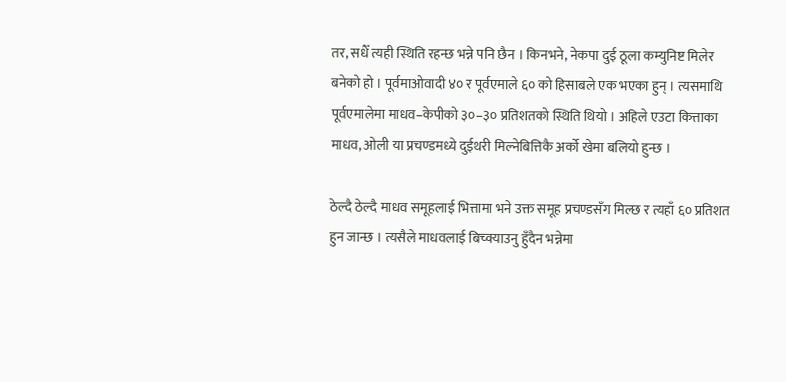तर, सधैँ त्यही स्थिति रहन्छ भन्ने पनि छैन । किनभने, नेकपा दुई ठूला कम्युनिष्ट मिलेर बनेको हो । पूर्वमाओवादी ४० र पूर्वएमाले ६० को हिसाबले एक भएका हुन् । त्यसमाथि पूर्वएमालेमा माधव–केपीको ३०–३० प्रतिशतको स्थिति थियो । अहिले एउटा कित्ताका माधव, ओली या प्रचण्डमध्ये दुईथरी मिल्नेबित्तिकै अर्को खेमा बलियो हुन्छ ।

ठेल्दै ठेल्दै माधव समूहलाई भित्तामा भने उक्त समूह प्रचण्डसँग मिल्छ र त्यहाँ ६० प्रतिशत हुन जान्छ । त्यसैले माधवलाई बिच्क्याउनु हुँदैन भन्नेमा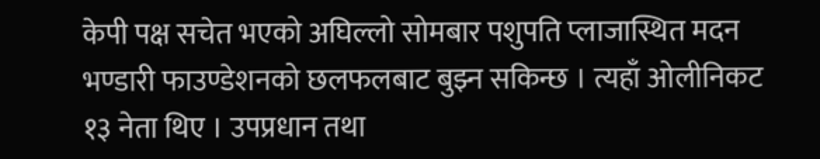केपी पक्ष सचेत भएको अघिल्लो सोमबार पशुपति प्लाजास्थित मदन भण्डारी फाउण्डेशनको छलफलबाट बुझ्न सकिन्छ । त्यहाँ ओलीनिकट १३ नेता थिए । उपप्रधान तथा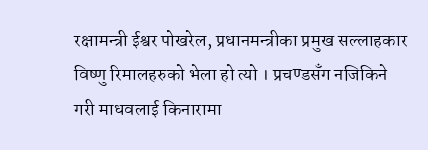रक्षामन्त्री ईश्वर पोखरेल, प्रधानमन्त्रीका प्रमुख सल्लाहकार विष्णु रिमालहरुको भेला हो त्यो । प्रचण्डसँग नजिकिने गरी माधवलाई किनारामा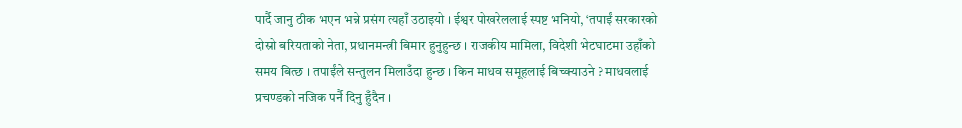पार्दै जानु ठीक भएन भन्ने प्रसंग त्यहाँ उठाइयो । ईश्वर पोखरेललाई स्पष्ट भनियो, ‘तपाईं सरकारको दोस्रो बरियताको नेता, प्रधानमन्त्री बिमार हुनुहुन्छ । राजकीय मामिला, विदेशी भेटघाटमा उहाँको समय बित्छ । तपाईंले सन्तुलन मिलाउँदा हुन्छ । किन माधव समूहलाई बिच्क्याउने ? माधवलाई प्रचण्डको नजिक पर्नै दिनु हुँदैन ।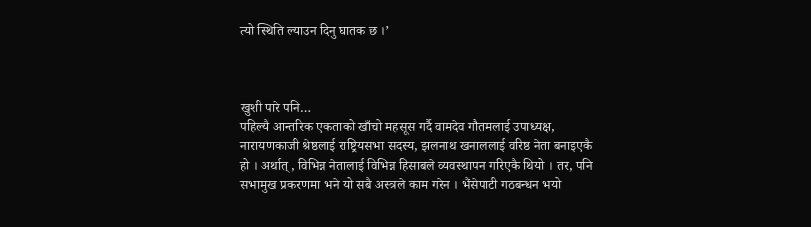त्यो स्थिति ल्याउन दिनु घातक छ ।’



खुशी पारे पनि…
पहिल्यै आन्तरिक एकताको खाँचो महसूस गर्दै वामदेव गौतमलाई उपाध्यक्ष, नारायणकाजी श्रेष्ठलाई राष्ट्रियसभा सदस्य, झलनाथ खनाललाई वरिष्ठ नेता बनाइएकै हो । अर्थात्, विभिन्न नेतालाई विभिन्न हिसाबले व्यवस्थापन गरिएकै थियो । तर, पनि सभामुख प्रकरणमा भने यो सबै अस्त्रले काम गरेन । भैंसेपाटी गठबन्धन भयो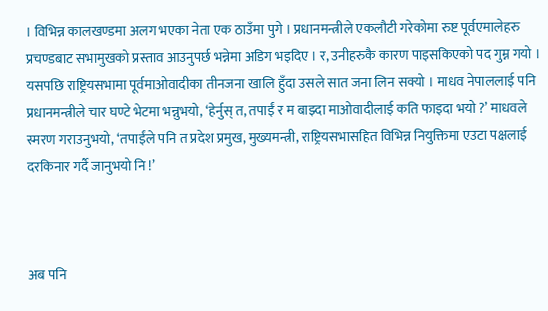। विभिन्न कालखण्डमा अलग भएका नेता एक ठाउँमा पुगे । प्रधानमन्त्रीले एकलौटी गरेकोमा रुष्ट पूर्वएमालेहरु प्रचण्डबाट सभामुखको प्रस्ताव आउनुपर्छ भन्नेमा अडिग भइदिए । र, उनीहरुकै कारण पाइसकिएको पद गुम्न गयो । यसपछि राष्ट्रियसभामा पूर्वमाओवादीका तीनजना खालि हुँदा उसले सात जना लिन सक्यो । माधव नेपाललाई पनि प्रधानमन्त्रीले चार घण्टे भेटमा भन्नुभयो, ‘हेर्नुस् त, तपाईं र म बाझ्दा माओवादीलाई कति फाइदा भयो ?’ माधवले स्मरण गराउनुभयो, ‘तपाईंले पनि त प्रदेश प्रमुख, मुख्यमन्त्री, राष्ट्रियसभासहित विभिन्न नियुक्तिमा एउटा पक्षलाई दरकिनार गर्दै जानुभयो नि !’



अब पनि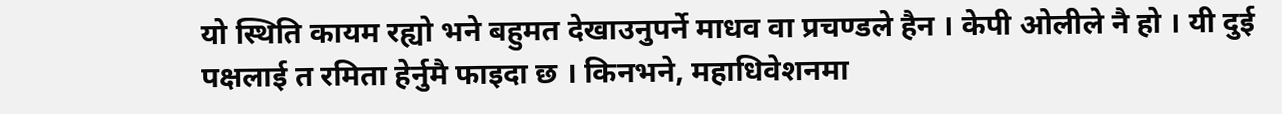यो स्थिति कायम रह्यो भने बहुमत देखाउनुपर्ने माधव वा प्रचण्डले हैन । केपी ओलीले नै हो । यी दुई पक्षलाई त रमिता हेर्नुमै फाइदा छ । किनभने, महाधिवेशनमा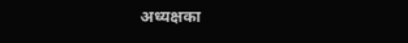अध्यक्षका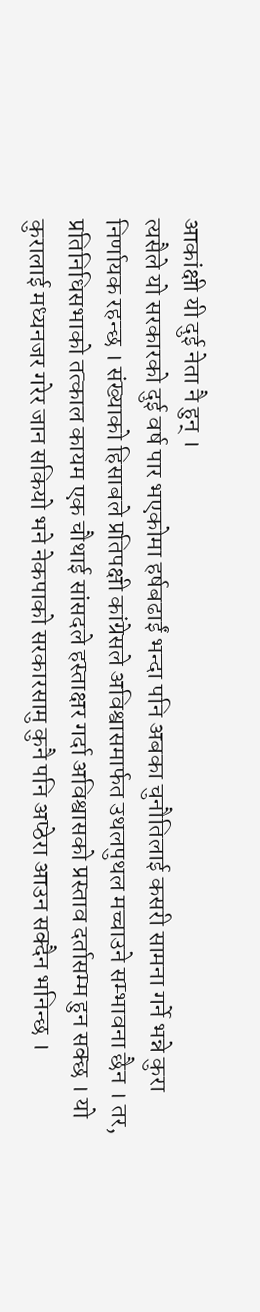आकांक्षी यी दुई नेता नै हुन् ।
त्यसैले यो सरकारको दुई वर्ष पार भएकोमा हर्षबढाईं भन्दा पनि अबका चुनौतिलाई कसरी सामना गर्ने भन्ने कुरा निर्णायक रहन्छ । संख्याको हिसाबले प्रतिपक्षी कांग्रेसले अविश्वासमार्फत उथलपुथल मच्चाउने सम्भावना छैन । तर, प्रतिनिधिसभाको तत्काल कायम एक चौथाई सांसदले हस्ताक्षर गर्दा अविश्वासको प्रस्ताव दर्तासम्म हुन सक्छ । यो कुरालाई मध्यनजर गरेर जान सकियो भने नेकपाको सरकारसामु कुनै पनि अप्ठेरा आउन सक्दैन भनिन्छ ।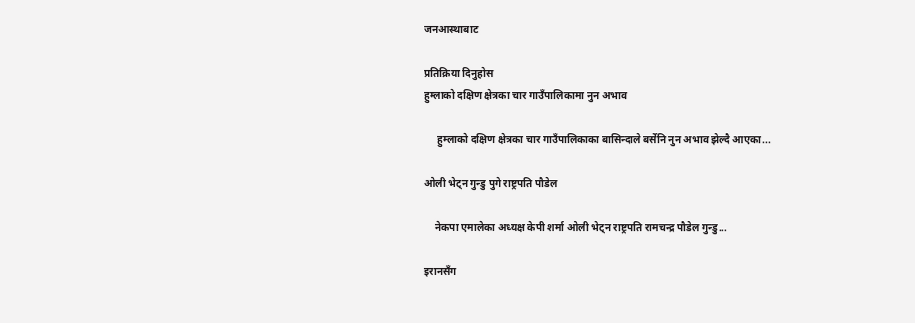जनआस्थाबाट

प्रतिक्रिया दिनुहोस
हुम्लाको दक्षिण क्षेत्रका चार गाउँपालिकामा नुन अभाव

     हुम्लाको दक्षिण क्षेत्रका चार गाउँपालिकाका बासिन्दाले बर्सेनि नुन अभाव झेल्दै आएका...

ओली भेट्न गुन्डु पुगे राष्ट्रपति पौडेल

    नेकपा एमालेका अध्यक्ष केपी शर्मा ओली भेट्न राष्ट्रपति रामचन्द्र पौडेल गुन्डु...

इरानसँग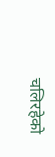चलिरहेको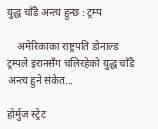युद्ध चाँडै अन्त्य हुन्छ : ट्रम्प

    अमेरिकाका राष्ट्रपति डोनाल्ड ट्रम्पले इरानसँग चलिरहेको युद्ध चाँडै अन्त्य हुने संकेत...

होर्मुज स्ट्रेट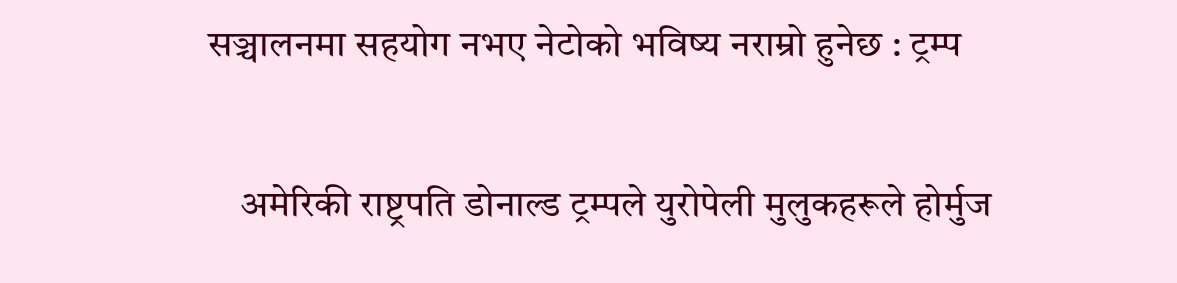सञ्चालनमा सहयोग नभए नेटोको भविष्य नराम्रो हुनेछ : ट्रम्प

    अमेरिकी राष्ट्रपति डोनाल्ड ट्रम्पले युरोपेली मुलुकहरूले होर्मुज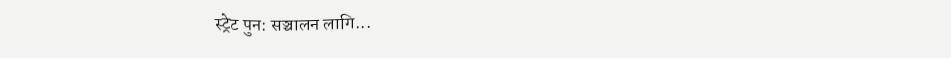स्ट्रेट पुन: सञ्चालन लागि...